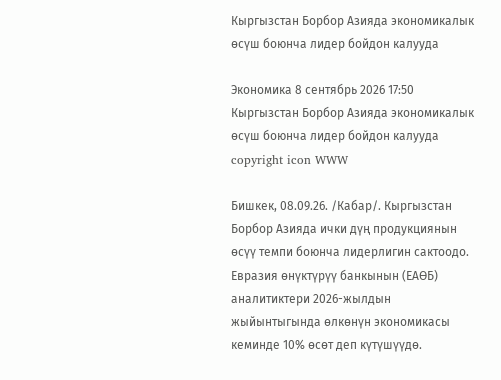Кыргызстан Борбор Азияда экономикалык өсүш боюнча лидер бойдон калууда

Экономика 8 сентябрь 2026 17:50
Кыргызстан Борбор Азияда экономикалык өсүш боюнча лидер бойдон калууда
copyright icon WWW

Бишкек, 08.09.26. /Кабар/. Кыргызстан Борбор Азияда ички дүң продукциянын өсүү темпи боюнча лидерлигин сактоодо. Евразия өнүктүрүү банкынын (ЕАӨБ) аналитиктери 2026-жылдын жыйынтыгында өлкөнүн экономикасы кеминде 10% өсөт деп күтүшүүдө.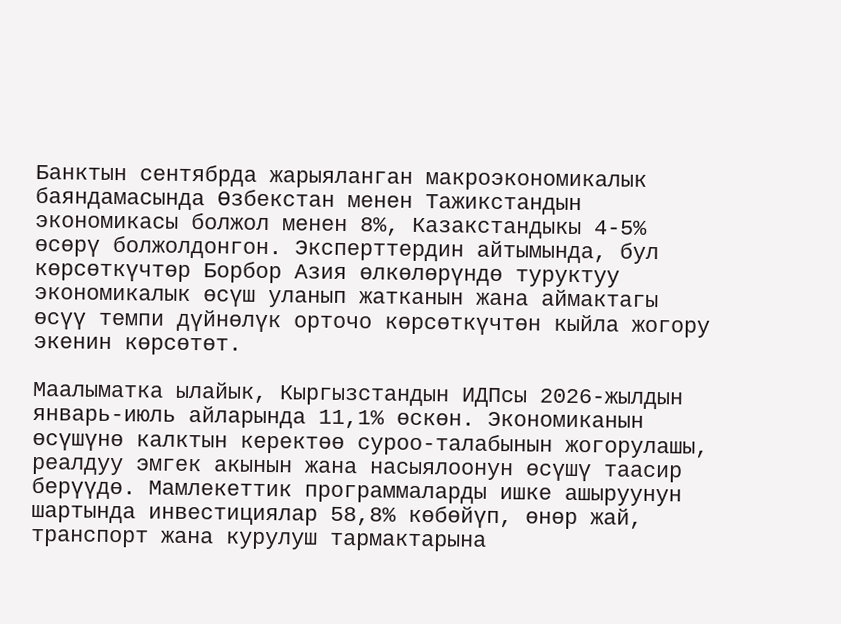Банктын сентябрда жарыяланган макроэкономикалык баяндамасында Өзбекстан менен Тажикстандын экономикасы болжол менен 8%, Казакстандыкы 4-5% өсөрү болжолдонгон. Эксперттердин айтымында, бул көрсөткүчтөр Борбор Азия өлкөлөрүндө туруктуу экономикалык өсүш уланып жатканын жана аймактагы өсүү темпи дүйнөлүк орточо көрсөткүчтөн кыйла жогору экенин көрсөтөт.

Маалыматка ылайык, Кыргызстандын ИДПсы 2026-жылдын январь-июль айларында 11,1% өскөн. Экономиканын өсүшүнө калктын керектөө суроо-талабынын жогорулашы, реалдуу эмгек акынын жана насыялоонун өсүшү таасир берүүдө. Мамлекеттик программаларды ишке ашыруунун шартында инвестициялар 58,8% көбөйүп, өнөр жай, транспорт жана курулуш тармактарына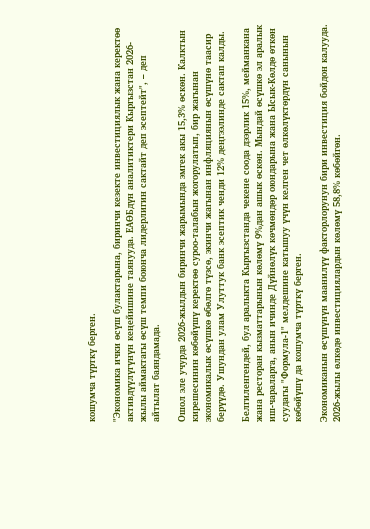кошумча түрткү берген.

"Экономика ички өсүш булактарына, биринчи кезекте инвестициялык жана керектөө активдүүлүгүнүн кеңейишине таянууда. ЕАӨБдүн аналитиктери Кыргызстан 2026-жылы аймактагы өсүш темпи боюнча лидерлигин сактайт деп эсептейт", – деп айтылат баяндамада.

Ошол эле учурда 2026-жылдын биринчи жарымында эмгек акы 15,3% өскөн. Калктын кирешесинин көбөйүшү керектөө суроо-талабын жогорулатып, бир жагынан экономикалык өсүшкө өбөлгө түзсө, экинчи жагынан инфляциянын өсүшүнө таасир берүүдө. Ушундан улам Улуттук банк эсептик ченди 12% деңгээлинде сактап калды.

Белгиленгендей, бул аралыкта Кыргызстанда чекене соода дээрлик 15%, мейманкана жана ресторан кызматтарынын көлөмү 9%дан ашык өскөн. Мындай өсүшкө эл аралык иш-чараларга, анын ичинде Дүйнөлүк көчмөндөр оюндарына жана Ысык-Көлдө өткөн суудагы "Формула-1" мелдешине катышуу үчүн келген чет өлкөлүктөрдүн санынын көбөйүшү да кошумча түрткү берген.

Экономиканын өсүшүнүн маанилүү факторлорунун бири инвестиция бойдон калууда. 2026-жылы өлкөдө инвестициялардын көлөмү 58,8% көбөйгөн.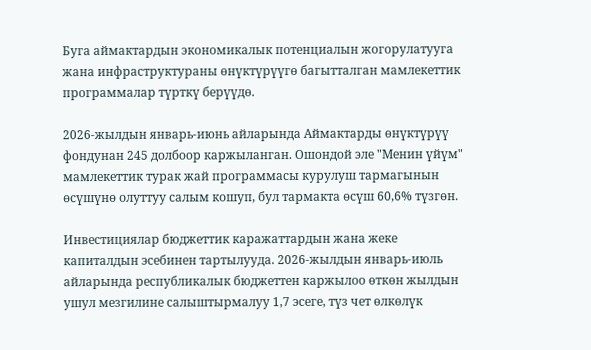Буга аймактардын экономикалык потенциалын жогорулатууга жана инфраструктураны өнүктүрүүгө багытталган мамлекеттик программалар түрткү берүүдө.

2026-жылдын январь-июнь айларында Аймактарды өнүктүрүү фондунан 245 долбоор каржыланган. Ошондой эле "Менин үйүм" мамлекеттик турак жай программасы курулуш тармагынын өсүшүнө олуттуу салым кошуп, бул тармакта өсүш 60,6% түзгөн.

Инвестициялар бюджеттик каражаттардын жана жеке капиталдын эсебинен тартылууда. 2026-жылдын январь-июль айларында республикалык бюджеттен каржылоо өткөн жылдын ушул мезгилине салыштырмалуу 1,7 эсеге, түз чет өлкөлүк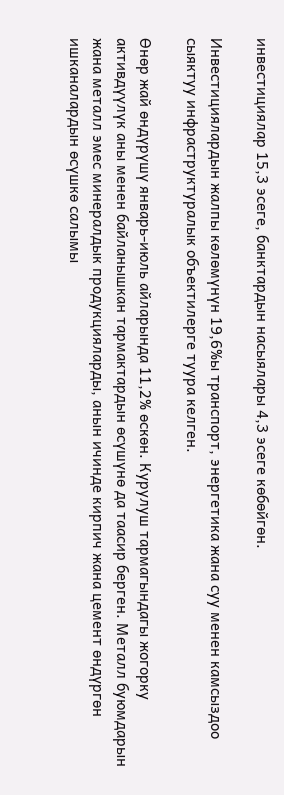инвестициялар 15,3 эсеге, банктардын насыялары 4,3 эсеге көбөйгөн.

Инвестициялардын жалпы көлөмүнүн 19,6%ы транспорт, энергетика жана суу менен камсыздоо сыяктуу инфраструктуралык объектилерге туура келген.

Өнөр жай өндүрүшү январь-июль айларында 11,2% өскөн. Курулуш тармагындагы жогорку активдүүлүк аны менен байланышкан тармактардын өсүшүнө да таасир берген. Металл буюмдарын жана металл эмес минералдык продукцияларды, анын ичинде кирпич жана цемент өндүргөн ишканалардын өсүшкө салымы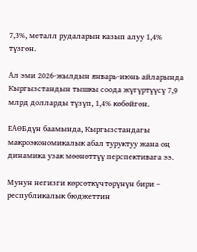7,3%, металл рудаларын казып алуу 1,4% түзгөн.

Ал эми 2026-жылдын январь-июнь айларында Кыргызстандын тышкы соода жүгүртүүсү 7,9 млрд долларды түзүп, 1,4% көбөйгөн.

ЕАӨБдүн баамында, Кыргызстандагы макроэкономикалык абал туруктуу жана оң динамика узак мөөнөттүү перспективага ээ.

Мунун негизги көрсөткүчтөрүнүн бири – республикалык бюджеттин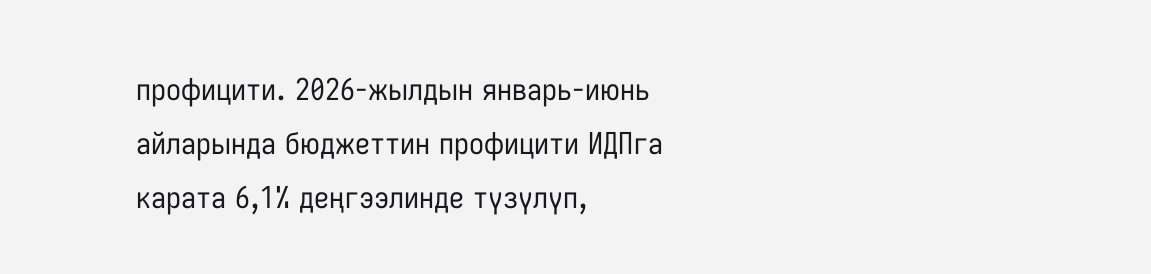профицити. 2026-жылдын январь-июнь айларында бюджеттин профицити ИДПга карата 6,1% деңгээлинде түзүлүп,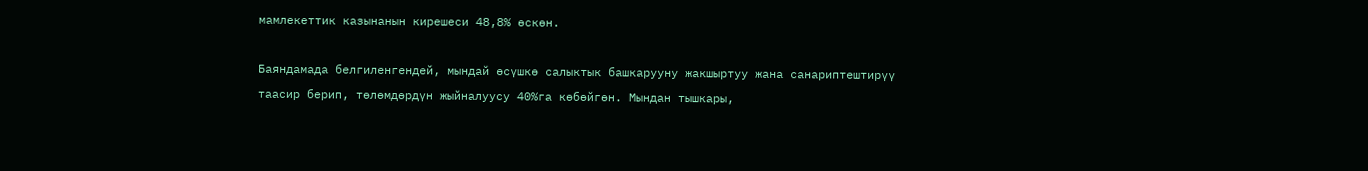мамлекеттик казынанын кирешеси 48,8% өскөн.

Баяндамада белгиленгендей, мындай өсүшкө салыктык башкарууну жакшыртуу жана санариптештирүү таасир берип, төлөмдөрдүн жыйналуусу 40%га көбөйгөн. Мындан тышкары,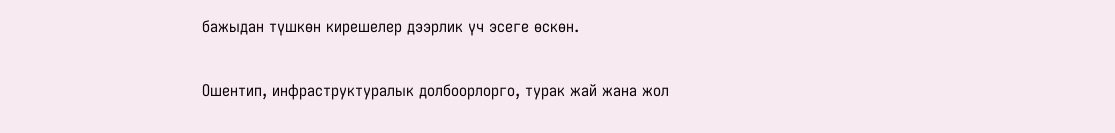бажыдан түшкөн кирешелер дээрлик үч эсеге өскөн.

Ошентип, инфраструктуралык долбоорлорго, турак жай жана жол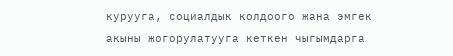курууга, социалдык колдоого жана эмгек акыны жогорулатууга кеткен чыгымдарга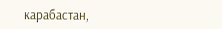карабастан,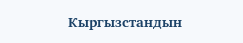Кыргызстандын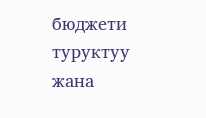бюджети туруктуу жана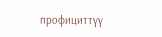профициттүү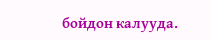бойдон калууда.